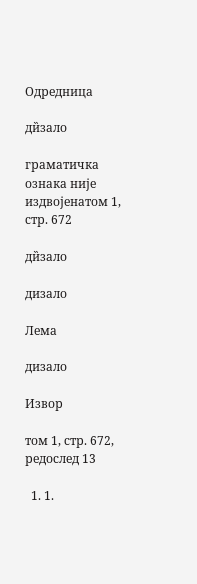Одредница

ди̏зало

граматичка ознака није издвојенатом 1, стр. 672

ди̏зало

дизало

Лема

дизало

Извор

том 1, стр. 672, редослед 13

  1. 1.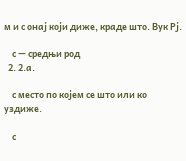м и с онај који диже, краде што. Вук Рј.

    с — средњи род
  2. 2.а.

    с место по којем се што или ко уздиже.

    с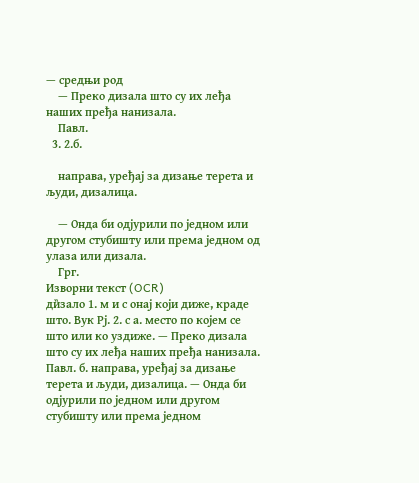— средњи род
    — Преко дизала што су их леђа наших пређа нанизала.
    Павл.
  3. 2.б.

    направа, уређај за дизање терета и људи, дизалица.

    — Онда би одјурили по једном или другом стубишту или према једном од улаза или дизала.
    Грг.
Изворни текст (OCR)
ди̏зало 1. м и с онај који диже, краде што. Вук Рј. 2. с а. место по којем се што или ко уздиже. — Преко дизала што су их леђа наших пређа нанизала. Павл. б. направа, уређај за дизање терета и људи, дизалица. — Онда би одјурили по једном или другом стубишту или према једном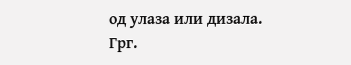од улаза или дизала. Грг.